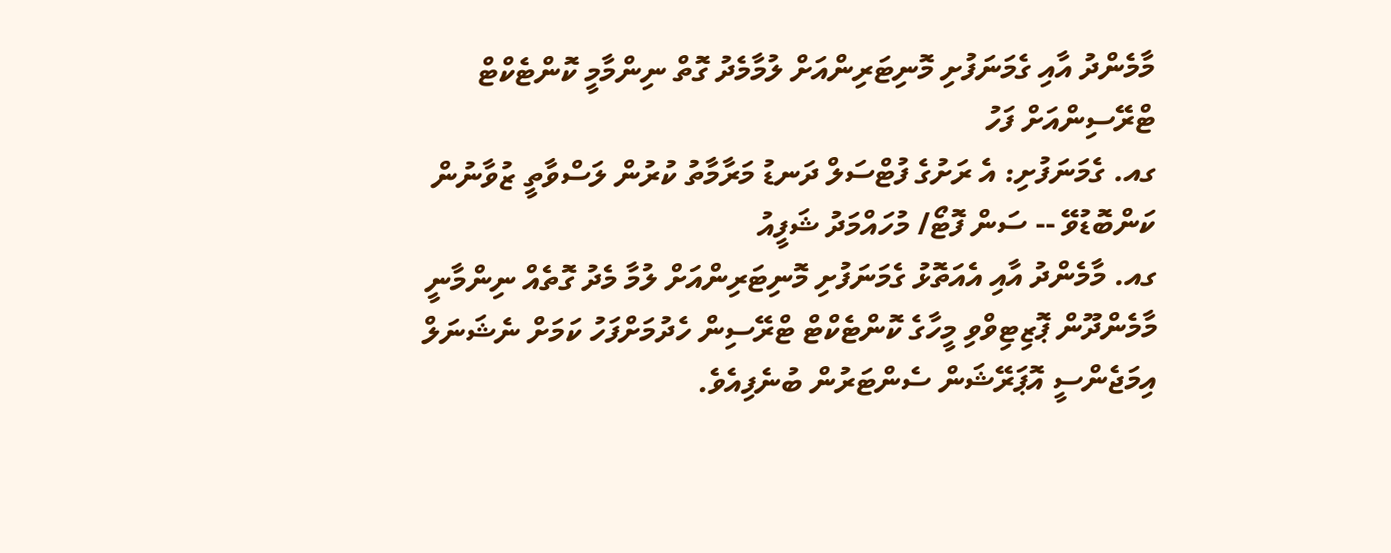މާމެންދު އާއި ގެމަނަފުށި މޮނިޓަރިންއަށް ލުމާމެދު ގޮތް ނިންމާމީ ކޮންޓެކްޓް ޓްރޭސިންއަށް ފަހު
ގއ. ގެމަނަފުށި: އެ ރަށުގެ ފުޓްސަލް ދަނޑު މަރާމާތު ކުރުން ލަސްވާތީ ޒުވާނުން ކަންބޮޑުވޭ -- ސަން ފޮޓޯ/ މުހައްމަދު ޝަފީއު
ގއ. މާމެންދު އާއި އެއަތޮޅު ގެމަނަފުށި މޮނިޓަރިންއަށް ލުމާ މެދު ގޮތެއް ނިންމާނީ މާމެންދޫން ޕޮޒިޓިވްވި މީހާގެ ކޮންޓެކްޓް ޓްރޭސިން ހެދުމަށްފަހު ކަމަށް ނެޝަނަލް އިމަޖެންސީ އޮޕަރޭޝަން ސެންޓަރުން ބުނެފިއެވެ.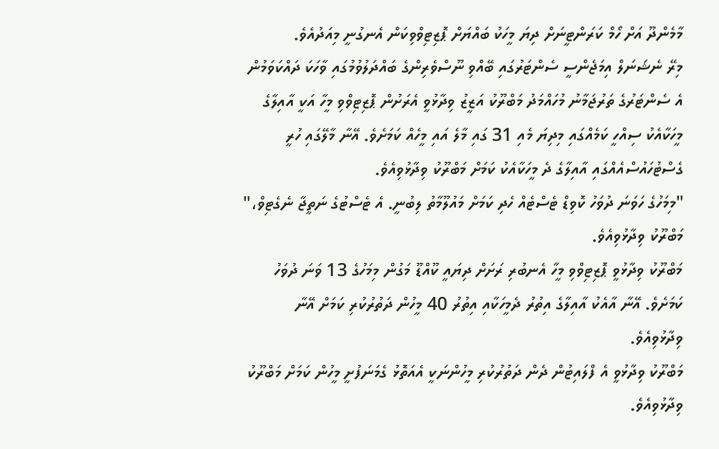މާމެންދޫ އަށް ހޯމް ކަރަންޓީނަށް ދިޔަ މީހަކު ބައްޔަށް ޕޮޒިޓިވްވިކަން އެނގުނީ މިއަދުއެވެ.
މިރޭ ނެޝަނަލް އިމަޖެންސީ ސެންޓަރުގައި ބޭއްވި ނޫސްވެރިންގެ ބައްދަލުވުމުގައި ވާހަކަ ދައްކަވަމުން އެ ސެންޓަރުގެ ތަރުޖަމާނު މުހައްމަދު މަބްރޫކު އަޒީޒު ވިދާޅުވީ އެރަށުން ޕޮޒިޓިވްވި މީހާ އަކީ އާއިލާގެ މީހަކާއެކު ސިއްހީ ކަމެއްގައި މިދިޔަ މެއި 31 ގައި މާލެ އައި މީހެއް ކަމަށެވެ. އޭނާ މާލޭގައި ހުރީ ގެސްޓުހައުސްއެއްގައި އާއިލާގެ ދެ މީހަކާއެކު ކަމަށް މަބްރޫކު ވިދާޅުވިއެވެ.
"މިމަހުގެ ހަވަނަ ދުވަހު ކޮވިޑް ޓެސްޓެއް ހެދި ކަމަށް މައުލޫމާތު ލިބުނީ. އެ ޓެސްޓުގެ ނަތީޖާ ނެގެޓިވް،" މަބްރޫކު ވިދާޅުވިއެވެ.
މަބްރޫކު ވިދާޅުވީ ޕޮޒިޓިވްވި މީހާ އެނބުރި ރަށަށް ދިޔައީ ކޫއްޑޫ މަގުން މިމަހުގެ 13 ވަނަ ދުވަހު ކަމަށެވެ. އޭނާ އާއެކު އާއިލާގެ އިތުރު ދެމީހަކާއި އިތުރު 40 މީހުން ދަތުރުކުރި ކަމަށް އޭނާ ވިދާޅުވިއެވެ.
މަބްރޫކު ވިދާޅުވީ އެ ފްލައިޓުން ދެން ދަތުރުކުރި މީހުންނަކީ އެއަތޮޅު ގެމަނަފުށީ މީހުން ކަމަށް މަބްރޫކު ވިދާޅުވިއެވެ.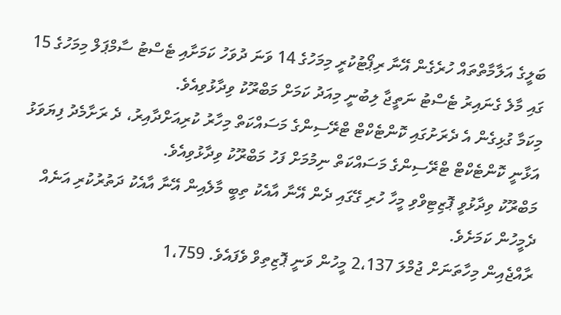ބަލީގެ އަލާމާތްތައް ހުރެގެން އޭނާ ރިޕޯޓުކުރީ މިމަހުގެ 14 ވަނަ ދުވަހު ކަމަށާއި ޓެސްޓު ސާމްޕަލް މިމަހުގެ 15 ގައި މާލެ ގެނައިރު ޓެސްޓު ނަތީޖާ ލިބުނީ މިއަދު ކަމަށް މަބްރޫކު ވިދާޅުވިއެވެ.
މިކަމާ ގުޅިގެން އެ ދެރަށުގައި ކޮންޓެކްޓް ޓްރޭސިންގެ މަސައްކަތް މިހާރު ކުރިއަށްދާއިރު، ދެ ރަށާމެދު ފިޔަވަޅު އަޅާނީ ކޮންޓެކްޓް ޓްރޭސިންގެ މަސައްކަތް ނިމުމަށް ފަހު މަބްރޫކު ވިދާޅުވިއެވެ.
މަބްރޫކު ވިދާޅުވީ ޕޮޒިޓިވްވި މީހާ ހުރި ގޭގައި ދެން އޭނާ އާއެކު ތިބީ މާލެއިން އޭނާ އާއެކު ދަތުރުކުރި އަނެއް ދެމީހުން ކަމަށެވެ.
ރާއްޖެއިން މިހާތަނަށް ޖުމްލަ 2،137 މީހުން ވަނީ ޕޮޒިތިވް ވެފައެވެ. 1،759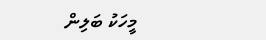މީހަކު ބަލިން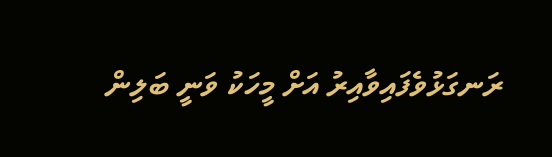ރަނގަޅުވެފައިވާއިރު އަށް މީހަކު ވަނީ ބަލިން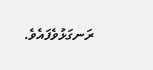ރަނގަޅުވެފައެވެ.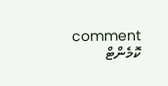comment ކޮމެންޓް